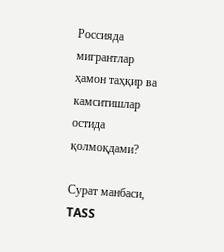Россияда мигрантлар ҳамон таҳқир ва камситишлар остида қолмоқдами?

Сурат манбаси, TASS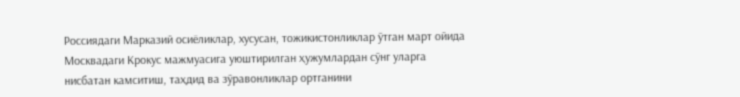Россиядаги Марказий осиёликлар, хусусан, тожикистонликлар ўтган март ойида Москвадаги Крокус мажмуасига уюштирилган ҳужумлардан сўнг уларга нисбатан камситиш, таҳдид ва зўравонликлар ортганини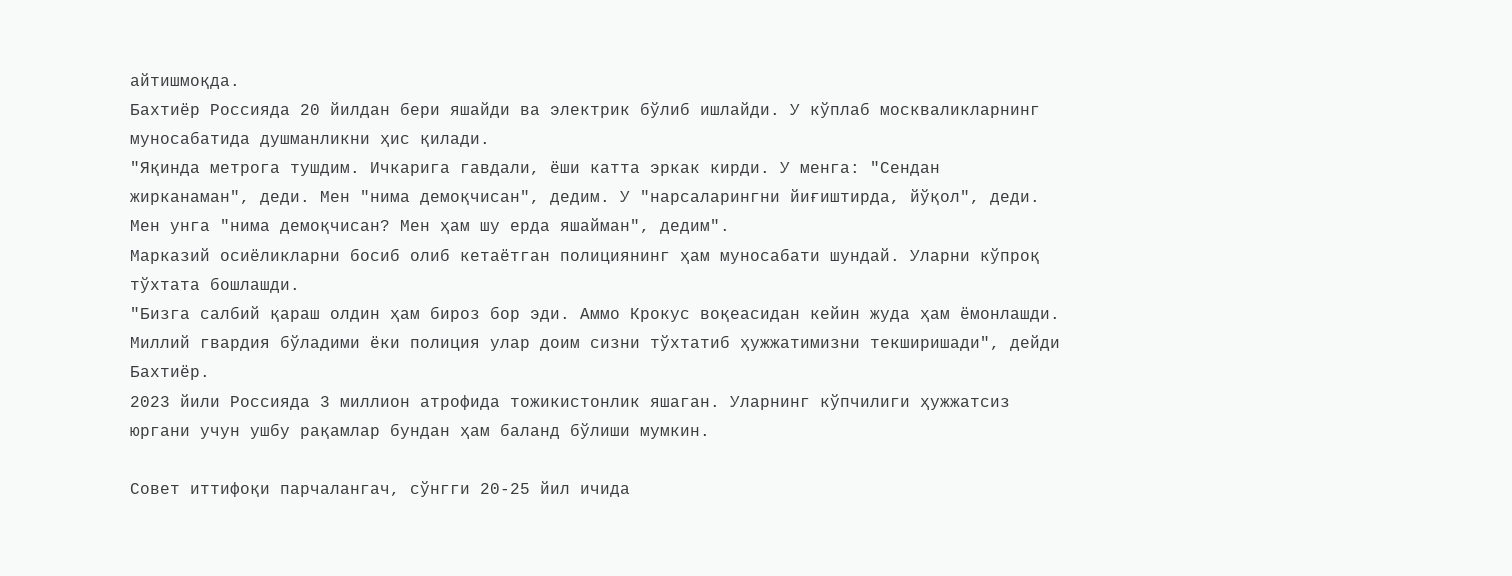айтишмоқда.
Бахтиёр Россияда 20 йилдан бери яшайди ва электрик бўлиб ишлайди. У кўплаб москваликларнинг муносабатида душманликни ҳис қилади.
"Яқинда метрога тушдим. Ичкарига гавдали, ёши катта эркак кирди. У менга: "Сендан жирканаман", деди. Мен "нима демоқчисан", дедим. У "нарсаларингни йиғиштирда, йўқол", деди. Мен унга "нима демоқчисан? Мен ҳам шу ерда яшайман", дедим".
Марказий осиёликларни босиб олиб кетаётган полициянинг ҳам муносабати шундай. Уларни кўпроқ тўхтата бошлашди.
"Бизга салбий қараш олдин ҳам бироз бор эди. Аммо Крокус воқеасидан кейин жуда ҳам ёмонлашди. Миллий гвардия бўладими ёки полиция улар доим сизни тўхтатиб ҳужжатимизни текширишади", дейди Бахтиёр.
2023 йили Россияда 3 миллион атрофида тожикистонлик яшаган. Уларнинг кўпчилиги ҳужжатсиз юргани учун ушбу рақамлар бундан ҳам баланд бўлиши мумкин.

Совет иттифоқи парчалангач, сўнгги 20-25 йил ичида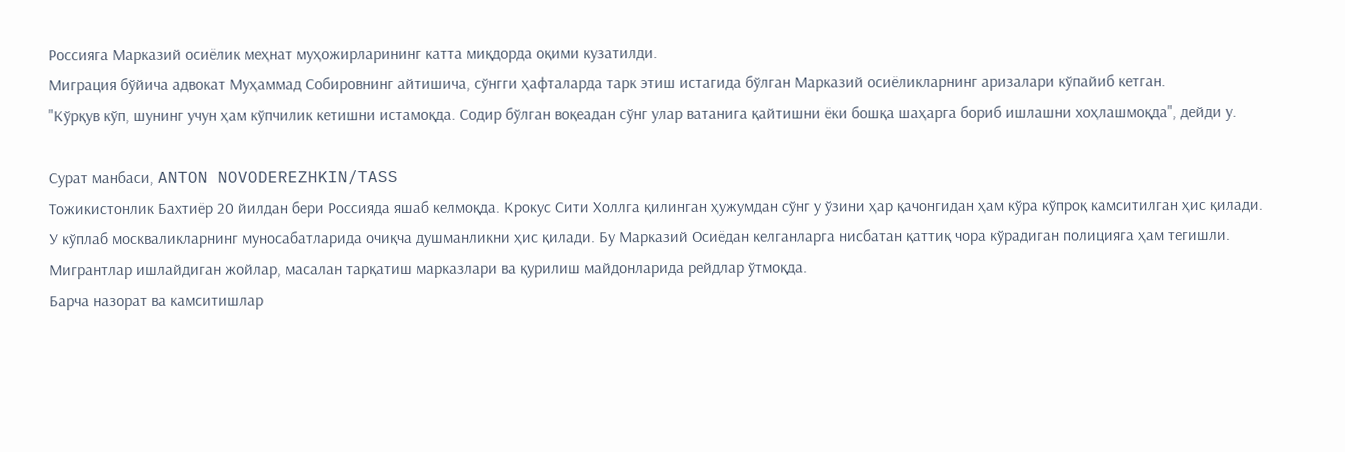Россияга Марказий осиёлик меҳнат муҳожирларининг катта миқдорда оқими кузатилди.
Миграция бўйича адвокат Муҳаммад Собировнинг айтишича, сўнгги ҳафталарда тарк этиш истагида бўлган Марказий осиёликларнинг аризалари кўпайиб кетган.
"Кўрқув кўп, шунинг учун ҳам кўпчилик кетишни истамоқда. Содир бўлган воқеадан сўнг улар ватанига қайтишни ёки бошқа шаҳарга бориб ишлашни хоҳлашмоқда", дейди у.

Сурат манбаси, ANTON NOVODEREZHKIN/TASS
Тожикистонлик Бахтиёр 20 йилдан бери Россияда яшаб келмоқда. Крокус Сити Холлга қилинган ҳужумдан сўнг у ўзини ҳар қачонгидан ҳам кўра кўпроқ камситилган ҳис қилади.
У кўплаб москваликларнинг муносабатларида очиқча душманликни ҳис қилади. Бу Марказий Осиёдан келганларга нисбатан қаттиқ чора кўрадиган полицияга ҳам тегишли.
Мигрантлар ишлайдиган жойлар, масалан тарқатиш марказлари ва қурилиш майдонларида рейдлар ўтмоқда.
Барча назорат ва камситишлар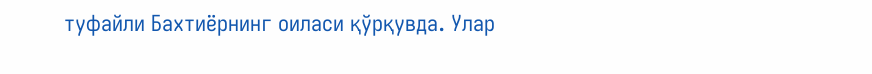туфайли Бахтиёрнинг оиласи қўрқувда. Улар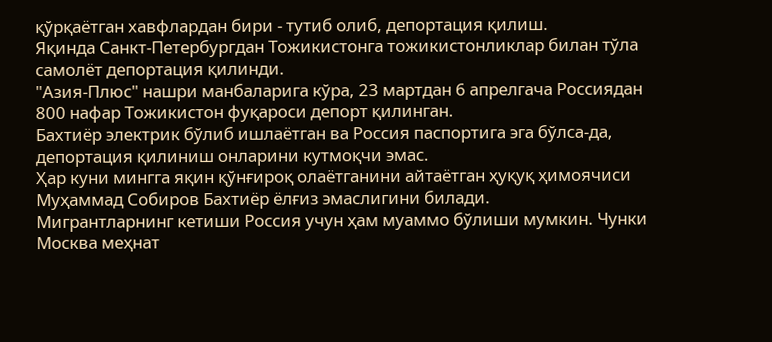қўрқаётган хавфлардан бири - тутиб олиб, депортация қилиш.
Яқинда Санкт-Петербургдан Тожикистонга тожикистонликлар билан тўла самолёт депортация қилинди.
"Азия-Плюс" нашри манбаларига кўра, 23 мартдан 6 апрелгача Россиядан 800 нафар Тожикистон фуқароси депорт қилинган.
Бахтиёр электрик бўлиб ишлаётган ва Россия паспортига эга бўлса-да, депортация қилиниш онларини кутмоқчи эмас.
Ҳар куни мингга яқин қўнғироқ олаётганини айтаётган ҳуқуқ ҳимоячиси Муҳаммад Собиров Бахтиёр ёлғиз эмаслигини билади.
Мигрантларнинг кетиши Россия учун ҳам муаммо бўлиши мумкин. Чунки Москва меҳнат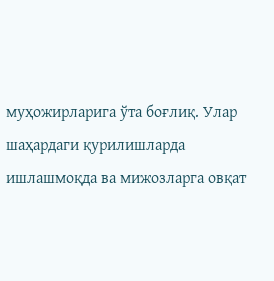муҳожирларига ўта боғлиқ. Улар шаҳардаги қурилишларда ишлашмоқда ва мижозларга овқат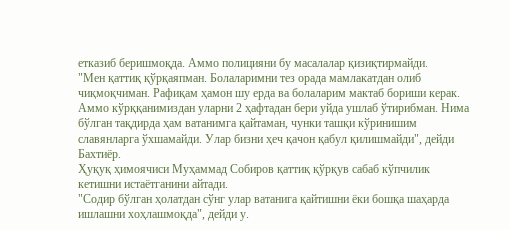етказиб беришмоқда. Аммо полицияни бу масалалар қизиқтирмайди.
"Мен қаттиқ қўрқаяпман. Болаларимни тез орада мамлакатдан олиб чиқмоқчиман. Рафиқам ҳамон шу ерда ва болаларим мактаб бориши керак. Аммо кўрққанимиздан уларни 2 ҳафтадан бери уйда ушлаб ўтирибман. Нима бўлган тақдирда ҳам ватанимга қайтаман, чунки ташқи кўринишим славянларга ўхшамайди. Улар бизни ҳеч қачон қабул қилишмайди", дейди Бахтиёр.
Ҳуқуқ ҳимоячиси Муҳаммад Собиров қаттиқ қўрқув сабаб кўпчилик кетишни истаётганини айтади.
"Содир бўлган ҳолатдан сўнг улар ватанига қайтишни ёки бошқа шаҳарда ишлашни хоҳлашмоқда", дейди у.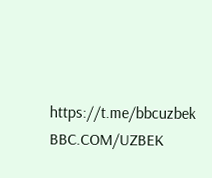https://t.me/bbcuzbek
BBC.COM/UZBEK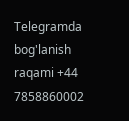Telegramda bog'lanish raqami +44 7858860002